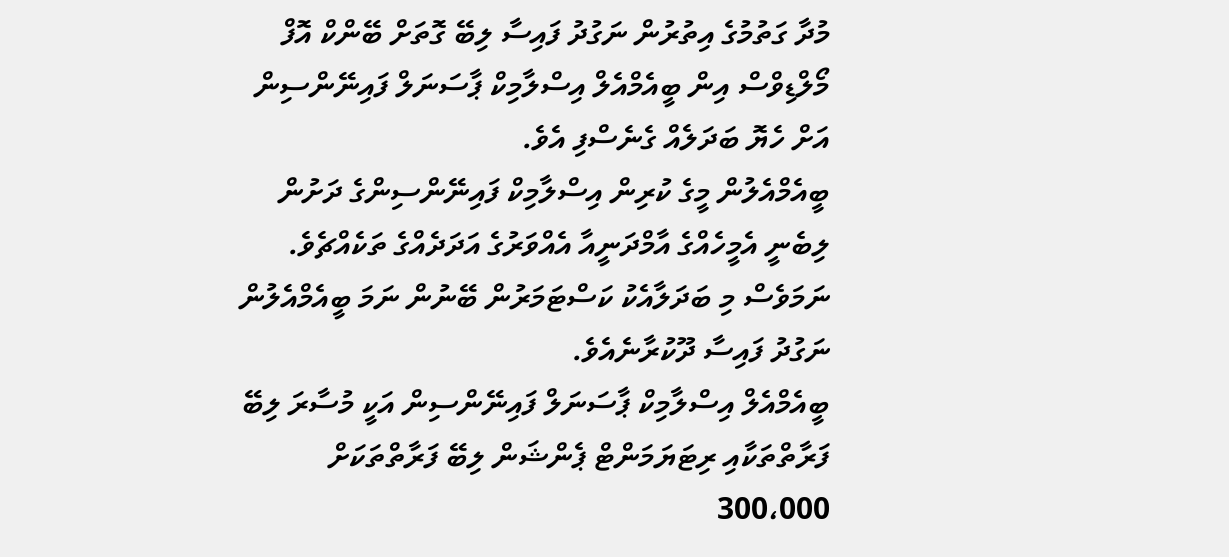މުދާ ގަތުމުގެ އިތުރުން ނަގުދު ފައިސާ ލިބޭ ގޮތަށް ބޭންކް އޮފް މޯލްޑިވްސް އިން ބީއެމްއެލް އިސްލާމިކް ޕާސަނަލް ފައިނޭންސިން އަށް ހެޔޮ ބަދަލެއް ގެނެސްފި އެވެ.
ބީއެމްއެލުން މީގެ ކުރިން އިސްލާމިކް ފައިނޭންސިންގެ ދަށުން ލިބެނީ އެމީހެއްގެ އާމްދަނީއާ އެއްވަރުގެ އަދަދެއްގެ ތަކެއްޗެވެ. ނަމަވެސް މި ބަދަލާއެކު ކަސްޓަމަރުން ބޭނުން ނަމަ ބީއެމްއެލުން ނަގުދު ފައިސާ ދޫކުރާނެއެވެ.
ބީއެމްއެލް އިސްލާމިކް ޕާސަނަލް ފައިނޭންސިން އަކީ މުސާރަ ލިބޭ ފަރާތްތަކާއި ރިޓަޔަމަންޓް ޕެންޝަން ލިބޭ ފަރާތްތަކަށް 300،000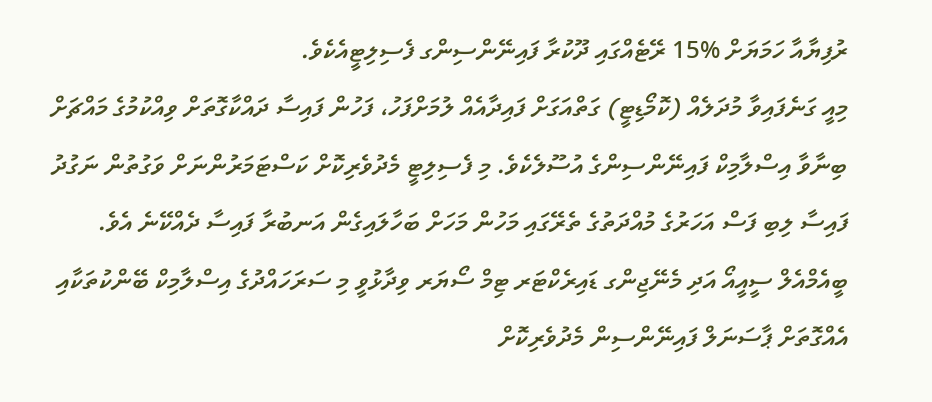ރުފިޔާއާ ހަމަޔަށް %15 ރޭޓެއްގައި ދޫކުރާ ފައިނޭންސިންގ ފެސިލިޓީއެކެވެ.
މިއީ ގަނެފައިވާ މުދަލެއް (ކޮމޯޑިޓީ) ގަތްއަގަށް ފައިދާއެއް ލުމަށްފަހު، ފަހުން ފައިސާ ދައްކާގޮތަށް ވިއްކުމުގެ މައްޗަށް ބިނާވާ އިސްލާމިކް ފައިނޭންސިންގެ އުސޫލެކެވެ. މި ފެސިލިޓީ މެދުވެރިކޮށް ކަސްޓަމަރުންނަށް ވަގުތުން ނަގުދު ފައިސާ ލިބި ފަސް އަހަރުގެ މުއްދަތުގެ ތެރޭގައި މަހުން މަހަށް ބަހާލައިގެން އަނބުރާ ފައިސާ ދެއްކޭނެ އެވެ.
ބީއެމްއެލް ސީއީއޯ އަދި މެނޭޖިންގ ޑައިރެކްޓަރ ޓިމް ސޯޔަރ ވިދާޅުވީ މި ސަރަހައްދުގެ އިސްލާމިކް ބޭންކުތަކާއި އެއްގޮތަށް ޕާސަނަލް ފައިނޭންސިން މެދުވެރިކޮށް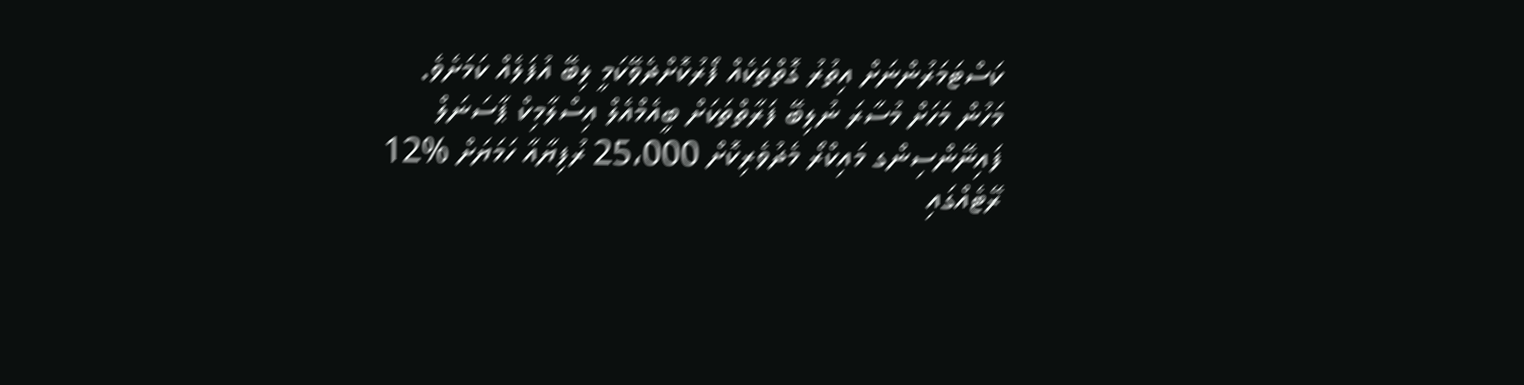ކަސްޓަމަރުންނަށް އިތުރު ގޮތްތަކެއް ފޯރުކޮށްދެވޭކަމީ ލިބޭ އުފަލެއް ކަމަށެވެ.
މަހުން މަހަށް މުސާރަ ނުލިބޭ ފަރާތްތަކަށް ބީއެމްއެލް އިސްލާމިކް ޕާސަނަލް ފައިނޭންސިންގ މައިކްރޯ މެދުވެރިކޮށް 25،000 ރުފިޔާއާ ހަމަޔަށް %12 ރޭޓެއްގައި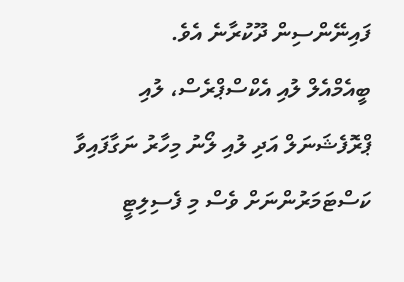ފައިނޭންސިން ދޫކުރާނެ އެވެ.
ބީއެމްއެލް ލުއި އެކްސްޕްރެސް، ލުއި ޕްރޮފެޝަނަލް އަދި ލުއި ލޯނު މިހާރު ނަގާފައިވާ ކަސްޓަމަރުންނަށް ވެސް މި ފެސިލިޓީ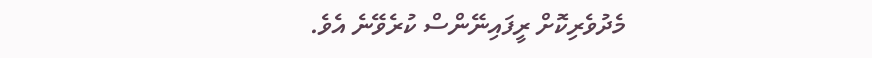މެދުވެރިކޮށް ރީފައިނޭންސް ކުރެވޭނެ އެވެ.